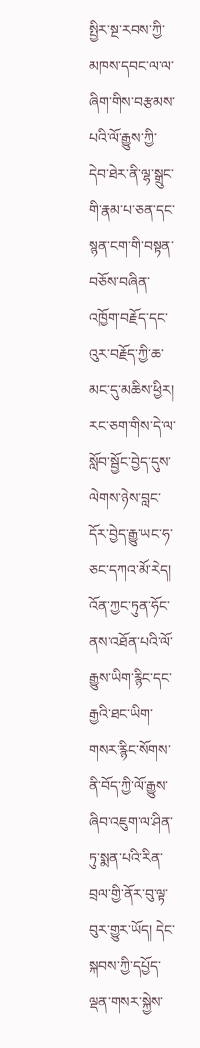སྤྱིར་སྔ་རབས་ཀྱི་མཁས་དབང་ལ་ལ་ཞིག་གིས་བརྩམས་པའི་ལོ་རྒྱུས་ཀྱི་དེབ་ཐེར་ནི་ལྷ་སྒྲུང་གི་རྣམ་པ་ཅན་དང་སྙན་ངག་གི་བསྟན་བཅོས་བཞིན་འཁྱོག་བརྗོད་དང་འུར་བརྗོད་ཀྱི་ཆ་མང་དུ་མཆིས་ཕྱིར། རང་ཅག་གིས་དེ་ལ་སློབ་སྦྱོང་བྱེད་དུས་ལེགས་ཉེས་བླང་དོར་བྱེད་རྒྱུ་ཡང་ཧ་ཅང་དཀའ་མོ་རེད། འོན་ཀྱང་ཏུན་ཧོང་ནས་འཐོན་པའི་ལོ་རྒྱུས་ཡིག་རྙིང་དང་རྒྱའི་ཐང་ཡིག་གསར་རྙིང་སོགས་ནི་བོད་ཀྱི་ལོ་རྒྱུས་ཞིབ་འཇུག་ལ་ཤིན་ཏུ་སྨན་པའི་རིན་བྲལ་གྱི་ནོར་བུ་ལྟ་བུར་གྱུར་ཡོད། དེང་སྐབས་ཀྱི་དཔྱོད་ལྡན་གསར་སྐྱེས་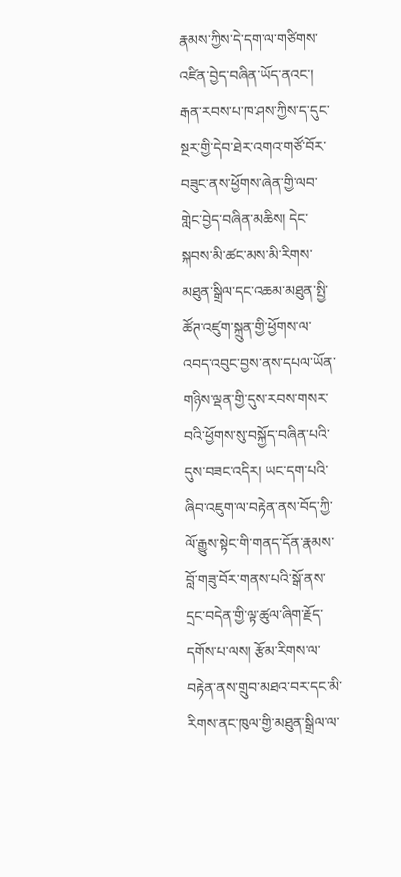རྣམས་ཀྱིས་དེ་དག་ལ་གཙིགས་འཛིན་བྱེད་བཞིན་ཡོད་ནའང་། རྒན་རབས་པ་ཁ་ཤས་ཀྱིས་ད་དུང་སྔར་གྱི་དེབ་ཐེར་འགའ་གཙོ་བོར་བཟུང་ནས་ཕྱོགས་ཞེན་གྱི་ལབ་གླེང་བྱེད་བཞིན་མཆིས། དེང་སྐབས་མི་ཚང་མས་མི་རིགས་མཐུན་སྒྲིལ་དང་འཆམ་མཐུན་སྤྱི་ཚོཊ་འཛུག་སྐྲུན་གྱི་ཕྱོགས་ལ་འབད་འབུང་བྱས་ནས་དཔལ་ཡོན་གཉིས་ལྡན་གྱི་དུས་རབས་གསར་བའི་ཕྱོགས་སུ་བསྐྱོད་བཞིན་པའི་དུས་བཟང་འདིར། ཡང་དག་པའི་ཞིབ་འཇུག་ལ་བརྟེན་ནས་བོད་ཀྱི་ལོ་རྒྱུས་སྟེང་གི་གནད་དོན་རྣམས་བློ་གཟུ་བོར་གནས་པའི་སྒོ་ནས་དྲང་བདེན་གྱི་ལྟ་ཚུལ་ཞིག་རྗོད་དགོས་པ་ལས། རྩོམ་རིགས་ལ་བརྟེན་ནས་གྲུབ་མཐའ་བར་དང་མི་རིགས་ནང་ཁུལ་གྱི་མཐུན་སྒྲིལ་ལ་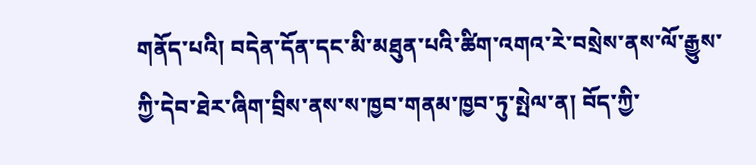གནོད་པའི། བདེན་དོན་དང་མི་མཐུན་པའི་ཚིག་འགའ་རེ་བསྲེས་ནས་ལོ་རྒྱུས་ཀྱི་དེབ་ཐེར་ཞིག་བྲིས་ནས་ས་ཁྱབ་གནམ་ཁྱབ་ཏུ་སྤེལ་ན། བོད་ཀྱི་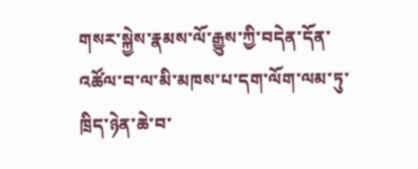གསར་སྐྱེས་རྣམས་ལོ་རྒྱུས་ཀྱི་བདེན་དོན་འཚོལ་བ་ལ་མི་མཁས་པ་དག་ལོག་ལམ་ཏུ་ཁྲིད་ཉེན་ཆེ་བ་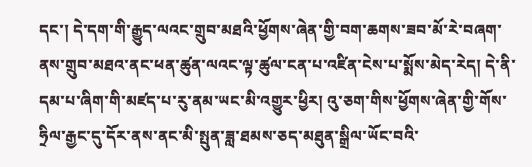དང་། དེ་དག་གི་རྒྱུད་ལའང་གྲུབ་མཐའི་ཕྱོགས་ཞེན་གྱི་བག་ཆགས་ཟབ་མོ་རེ་བཞག་ནས་གྲུབ་མཐའ་ནང་ཕན་ཚུན་ལའང་ལྟ་ཚུལ་ངན་པ་འཛིན་ངེས་པ་སྨོས་མེད་རེད། དེ་ནི་དམ་པ་ཞིག་གི་མཛད་པ་རུ་ནམ་ཡང་མི་འགྱུར་ཕྱིར། འུ་ཅག་གིས་ཕྱོགས་ཞེན་གྱི་གོས་ཧྲིལ་རྒྱང་དུ་དོར་ནས་ནང་མི་སྤུན་ཟླ་ཐམས་ཅད་མཐུན་སྒྲིལ་ཡོང་བའི་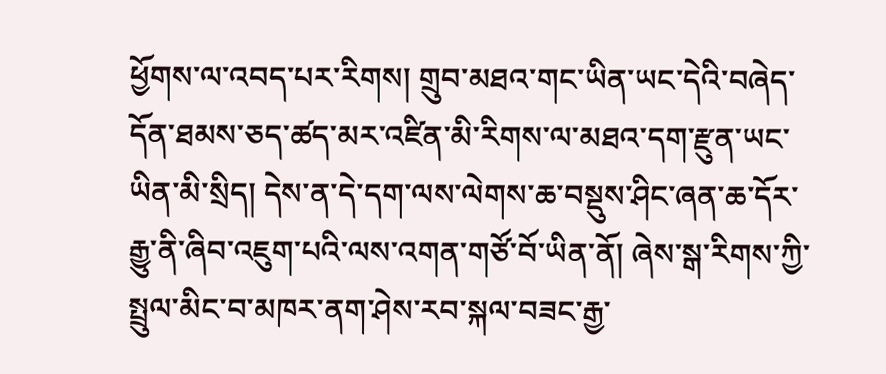ཕྱོགས་ལ་འབད་པར་རིགས། གྲུབ་མཐའ་གང་ཡིན་ཡང་དེའི་བཞེད་དོན་ཐམས་ཅད་ཚད་མར་འཛིན་མི་རིགས་ལ་མཐའ་དག་རྫུན་ཡང་ཡིན་མི་སྲིད། དེས་ན་དེ་དག་ལས་ལེགས་ཆ་བསྡུས་ཤིང་ཞན་ཆ་དོར་རྒྱུ་ནི་ཞིབ་འཇུག་པའི་ལས་འགན་གཙོ་བོ་ཡིན་ནོ། ཞེས་སྒ་རིགས་ཀྱི་སྤྲུལ་མིང་བ་མཁར་ནག་ཤེས་རབ་སྐལ་བཟང་རྒྱ་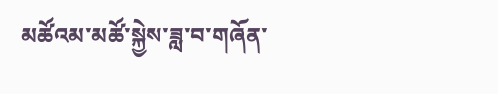མཚོའམ་མཚོ་སྐྱེས་ཟླ་བ་གཞོན་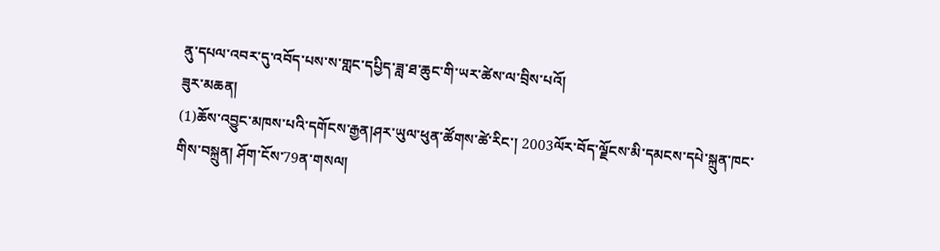ནུ་དཔལ་འབར་དུ་འབོད་པས་ས་གླང་དཔྱིད་ཟླ་ཐ་ཆུང་གི་ཡར་ཚེས་ལ་བྲིས་པའོ།
ཟུར་མཆན།
(1)ཆོས་འབྱུང་མཁས་པའི་དགོངས་རྒྱན།ཤར་ཡུལ་ཕུན་ཚོགས་ཚེ་རིང་། 2003ལོར་བོད་ལྗོངས་མི་དམངས་དཔེ་སྐྲུན་ཁང་གིས་བསྐྲུན། ཤོག་ངོས་79ན་གསལ།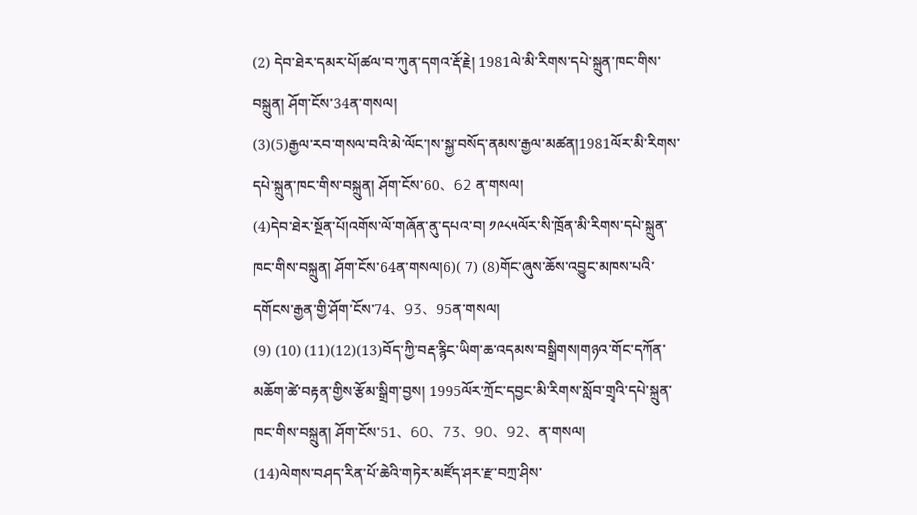(2) དེབ་ཐེར་དམར་པོ།ཚལ་བ་ཀུན་དགའ་རྡོ་རྗེ། 1981ལེ་མི་རིགས་དཔེ་སྐྲུན་ཁང་གིས་བསྐྲུན། ཤོག་ངོས་34ན་གསལ།
(3)(5)རྒྱལ་རབ་གསལ་བའི་མེ་ལོང་།ས་སྐྱ་བསོད་ནམས་རྒྱལ་མཚན།1981ལོར་མི་རིགས་དཔེ་སྐྲུན་ཁང་གིས་བསྐྲུན། ཤོག་ངོས་60、62 ན་གསལ།
(4)དེབ་ཐེར་སྔོན་པོ།འགོས་ལོ་གཞོན་ནུ་དཔའ་བ། ༡༩༨༥ལོར་སི་ཁྲོན་མི་རིགས་དཔེ་སྐྲུན་ཁང་གིས་བསྐྲུན། ཤོག་ངོས་64ན་གསལ།6)( 7) (8)གོང་ཞུས་ཆོས་འབྱུང་མཁས་པའི་དགོངས་རྒྱན་གྱི་ཤོག་ངོས་74、93、95ན་གསལ།
(9) (10) (11)(12)(13)བོད་ཀྱི་བརྡ་རྙིང་ཡིག་ཆ་འདམས་བསྒྲིགས།གཉའ་གོང་དཀོན་མཆོག་ཚེ་བརྟན་གྱིས་རྩོམ་སྒྲིག་བྱས། 1995ལོར་ཀྲོང་དབྱང་མི་རིགས་སློབ་གྲྭའི་དཔེ་སྐྲུན་ཁང་གིས་བསྐྲུན། ཤོག་ངོས་51、60、73、90、92、ན་གསལ།
(14)ལེགས་བཤད་རིན་པོ་ཆེའི་གཏེར་མཛོད་ཤར་རྫ་བཀྲ་ཤིས་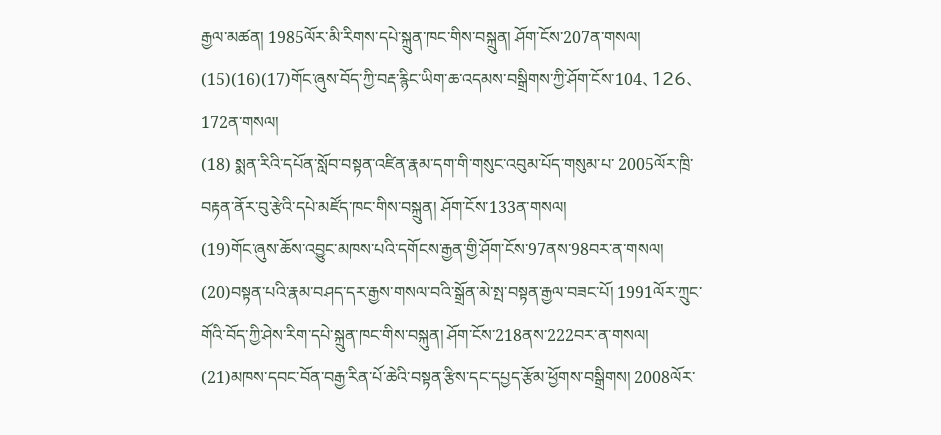རྒྱལ་མཚན། 1985ལོར་མི་རིགས་དཔེ་སྐྲུན་ཁང་གིས་བསྐྲུན། ཤོག་ངོས་207ན་གསལ།
(15)(16)(17)གོང་ཞུས་བོད་ཀྱི་བརྡ་རྙིང་ཡིག་ཆ་འདམས་བསྒྲིགས་ཀྱི་ཤོག་ངོས་104、126、172ན་གསལ།
(18) སྨན་རིའི་དཔོན་སློབ་བསྟན་འཛིན་རྣམ་དག་གི་གསུང་འབུམ་པོད་གསུམ་པ་ 2005ལོར་ཁྲི་བརྟན་ནོར་བུ་རྩེའི་དཔེ་མཛོད་ཁང་གིས་བསྐྲུན། ཤོག་ངོས་133ན་གསལ།
(19)གོང་ཞུས་ཆོས་འབྱུང་མཁས་པའི་དགོངས་རྒྱན་གྱི་ཤོག་ངོས་97ནས་98བར་ན་གསལ།
(20)བསྟན་པའི་རྣམ་བཤད་དར་རྒྱས་གསལ་བའི་སྒྲོན་མེ་སྤ་བསྟན་རྒྱལ་བཟང་པོ། 1991ལོར་ཀྲུང་གོའི་བོད་ཀྱི་ཤེས་རིག་དཔེ་སྐྲུན་ཁང་གིས་བསྐུན། ཤོག་ངོས་218ནས་222བར་ན་གསལ།
(21)མཁས་དབང་བོན་བརྒྱ་རིན་པོ་ཆེའི་བསྟན་རྩིས་དང་དཔྱད་རྩོམ་ཕྱོགས་བསྒྲིགས། 2008ལོར་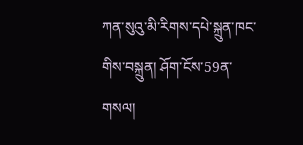ཀན་སུའུ་མི་རིགས་དཔེ་སྐྲུན་ཁང་གིས་བསྐྲུན། ཤོག་ངོས་59ན་གསལ།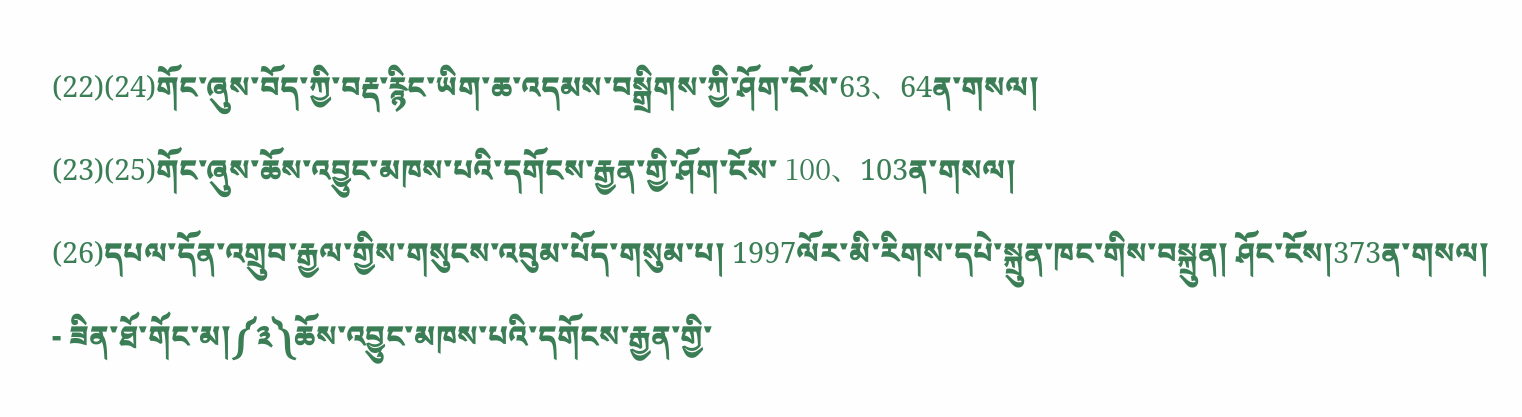(22)(24)གོང་ཞུས་བོད་ཀྱི་བརྡ་རྙིང་ཡིག་ཆ་འདམས་བསྒྲིགས་ཀྱི་ཤོག་ངོས་63、64ན་གསལ།
(23)(25)གོང་ཞུས་ཆོས་འབྱུང་མཁས་པའི་དགོངས་རྒྱན་གྱི་ཤོག་ངོས་ 100、103ན་གསལ།
(26)དཔལ་དོན་འགྲུབ་རྒྱལ་གྱིས་གསུངས་འབུམ་པོད་གསུམ་པ། 1997ལོར་མི་རིགས་དཔེ་སྐྲུན་ཁང་གིས་བསྐྲུན། ཤོང་ངོས།373ན་གསལ།
- ཟིན་ཐོ་གོང་མ།༼༣༽ཆོས་འབྱུང་མཁས་པའི་དགོངས་རྒྱན་གྱི་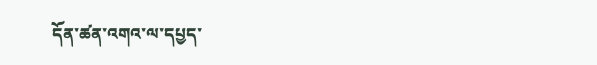དོན་ཚན་འགའ་ལ་དཔྱད་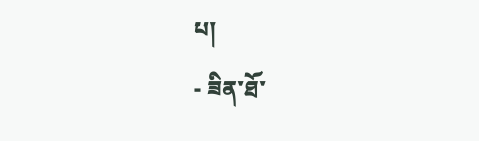པ།
- ཟིན་ཐོ་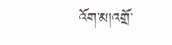འོག་མ།འགྲོ་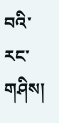བའི་རང་གཤིས།